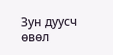Зун дуусч өвөл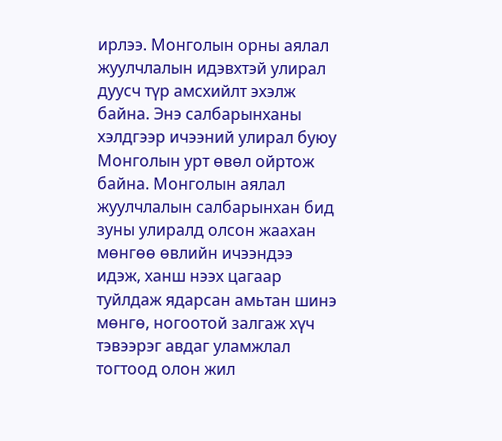ирлээ. Монголын орны аялал жуулчлалын идэвхтэй улирал дуусч түр амсхийлт эхэлж байна. Энэ салбарынханы хэлдгээр ичээний улирал буюу Монголын урт өвөл ойртож байна. Монголын аялал жуулчлалын салбарынхан бид зуны улиралд олсон жаахан мөнгөө өвлийн ичээндээ идэж, ханш нээх цагаар туйлдаж ядарсан амьтан шинэ мөнгө, ногоотой залгаж хүч тэвээрэг авдаг уламжлал тогтоод олон жил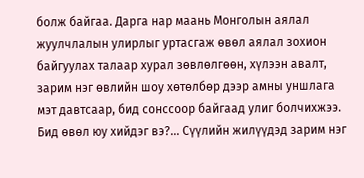болж байгаа. Дарга нар маань Монголын аялал жуулчлалын улирлыг уртасгаж өвөл аялал зохион байгуулах талаар хурал зөвлөлгөөн, хүлээн авалт, зарим нэг өвлийн шоу хөтөлбөр дээр амны уншлага мэт давтсаар, бид сонссоор байгаад улиг болчихжээ. Бид өвөл юу хийдэг вэ?... Сүүлийн жилүүдэд зарим нэг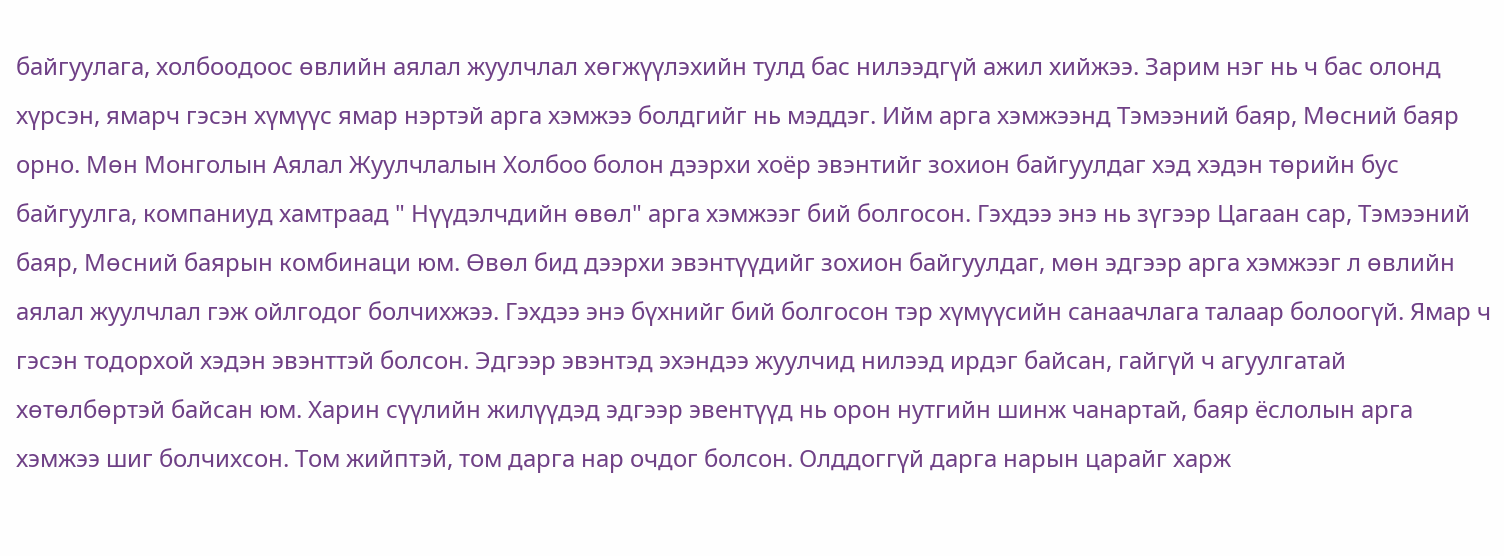байгуулага, холбоодоос өвлийн аялал жуулчлал хөгжүүлэхийн тулд бас нилээдгүй ажил хийжээ. Зарим нэг нь ч бас олонд хүрсэн, ямарч гэсэн хүмүүс ямар нэртэй арга хэмжээ болдгийг нь мэддэг. Ийм арга хэмжээнд Тэмээний баяр, Мөсний баяр орно. Мөн Монголын Аялал Жуулчлалын Холбоо болон дээрхи хоёр эвэнтийг зохион байгуулдаг хэд хэдэн төрийн бус байгуулга, компаниуд хамтраад " Нүүдэлчдийн өвөл" арга хэмжээг бий болгосон. Гэхдээ энэ нь зүгээр Цагаан сар, Тэмээний баяр, Мөсний баярын комбинаци юм. Өвөл бид дээрхи эвэнтүүдийг зохион байгуулдаг, мөн эдгээр арга хэмжээг л өвлийн аялал жуулчлал гэж ойлгодог болчихжээ. Гэхдээ энэ бүхнийг бий болгосон тэр хүмүүсийн санаачлага талаар болоогүй. Ямар ч гэсэн тодорхой хэдэн эвэнттэй болсон. Эдгээр эвэнтэд эхэндээ жуулчид нилээд ирдэг байсан, гайгүй ч агуулгатай хөтөлбөртэй байсан юм. Харин сүүлийн жилүүдэд эдгээр эвентүүд нь орон нутгийн шинж чанартай, баяр ёслолын арга хэмжээ шиг болчихсон. Том жийптэй, том дарга нар очдог болсон. Олддоггүй дарга нарын царайг харж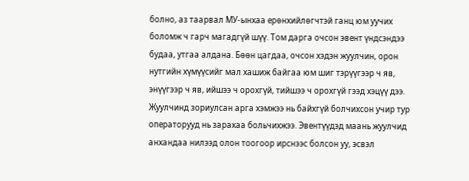болно, аз таарвал МУ-ынхаа ерөнхийлөгчтэй ганц юм уучих боломж ч гарч магадгүй шүү. Том дарга очсон эвент үндсэндээ будаа, утгаа алдана. Бөөн цагдаа, очсон хэдэн жуулчин, орон нутгийн хүмүүсийг мал хашиж байгаа юм шиг тэрүүгээр ч яв, энүүгээр ч яв, ийшээ ч орохгүй, тийшээ ч орохгүй гээд хэцүү дээ. Жуулчинд зориулсан арга хэмжээ нь байхгүй болчихсон учир тур операторууд нь зарахаа больчихжээ. Эвентүүдэд маань жуулчид анхандаа нилээд олон тоогоор ирснээс болсон уу, эсвэл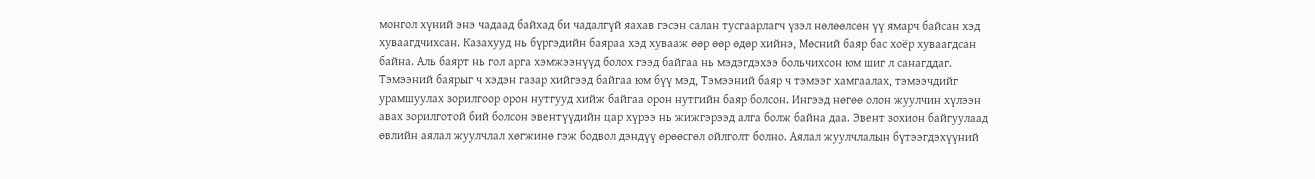монгол хүний энэ чадаад байхад би чадалгүй яахав гэсэн салан тусгаарлагч үзэл нөлөөлсөн үү ямарч байсан хэд хуваагдчихсан. Казахууд нь бүргэдийн баяраа хэд хувааж өөр өөр өдөр хийнэ, Мөсний баяр бас хоёр хуваагдсан байна. Аль баярт нь гол арга хэмжээнүүд болох гээд байгаа нь мэдэгдэхээ больчихсон юм шиг л санагддаг. Тэмээний баярыг ч хэдэн газар хийгээд байгаа юм бүү мэд, Тэмээний баяр ч тэмээг хамгаалах, тэмээчдийг урамшуулах зорилгоор орон нутгууд хийж байгаа орон нутгийн баяр болсон. Ингээд нөгөө олон жуулчин хүлээн авах зорилготой бий болсон эвентүүдийн цар хүрээ нь жижгэрээд алга болж байна даа. Эвент зохион байгуулаад өвлийн аялал жуулчлал хөгжинө гэж бодвол дэндүү өрөөсгөл ойлголт болно. Аялал жуулчлалын бүтээгдэхүүний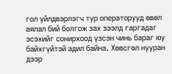гол үйлдвэрлэгч тур операторууд өвөл аялал бий болгож зах зээлд гаргадаг эсэхийг сонирхоод үзсэн чинь бараг юу байхгүйтэй адил байна. Хөвсгөл нууран дээр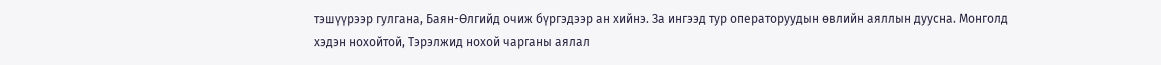тэшүүрээр гулгана, Баян-Өлгийд очиж бүргэдээр ан хийнэ. За ингээд тур операторуудын өвлийн аяллын дуусна. Монголд хэдэн нохойтой, Тэрэлжид нохой чарганы аялал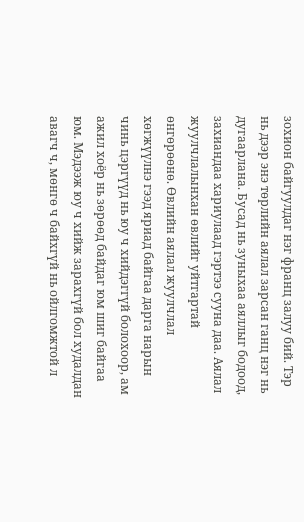зохион байгуулдаг нэг франц залуу бий. Тэр нь дээр энэ төрлийн аялал зарсан ганц нэг нь дугаарлана. Бусад нь зуныхаа аяллыг бодоод, захиандаа хариулаад гэртээ сууна даа. Аялал жуулчлалынхан өвлийг уйтгартай өнгөрөөнө. Өвлийн аялал жуулчлал хөгжүүлнэ гээд яриад байгаа дарга нарын чинь цэргүүд нь юу ч хийдэггүй болохоор, ам ажил хоёр нь зөрөөд байдаг юм шиг байгаа юм. Мэдээж юу ч хийж зарахгүй бол худалдан авагч ч, мөнгө ч байхгүй нь ойлгомжтой л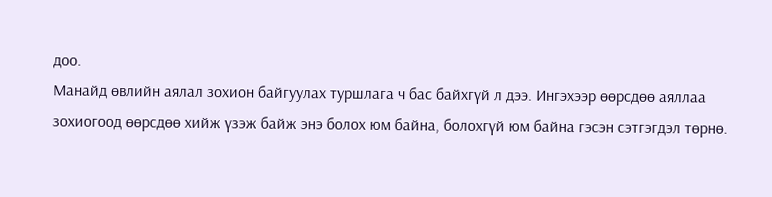доо.
Манайд өвлийн аялал зохион байгуулах туршлага ч бас байхгүй л дээ. Ингэхээр өөрсдөө аяллаа зохиогоод өөрсдөө хийж үзэж байж энэ болох юм байна, болохгүй юм байна гэсэн сэтгэгдэл төрнө.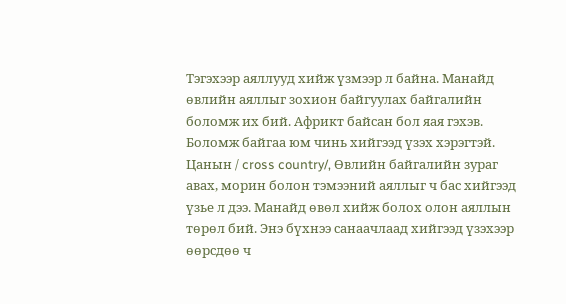Тэгэхээр аяллууд хийж үзмээр л байна. Манайд өвлийн аяллыг зохион байгуулах байгалийн боломж их бий. Африкт байсан бол яая гэхэв. Боломж байгаа юм чинь хийгээд үзэх хэрэгтэй. Цанын / cross country/, Өвлийн байгалийн зураг авах, морин болон тэмээний аяллыг ч бас хийгээд үзье л дээ. Манайд өвөл хийж болох олон аяллын төрөл бий. Энэ бүхнээ санаачлаад хийгээд үзэхээр өөрсдөө ч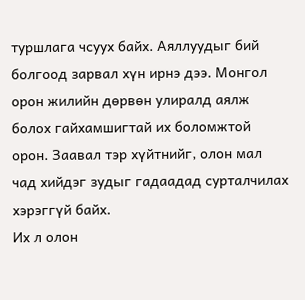туршлага чсуух байх. Аяллуудыг бий болгоод зарвал хүн ирнэ дээ. Монгол орон жилийн дөрвөн улиралд аялж болох гайхамшигтай их боломжтой орон. Заавал тэр хүйтнийг, олон мал чад хийдэг зудыг гадаадад сурталчилах хэрэггүй байх.
Их л олон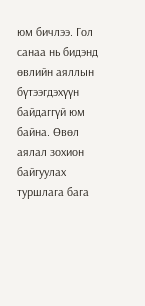юм бичлээ. Гол санаа нь бидэнд өвлийн аяллын бүтээгдэхүүн байдаггүй юм байна. Өвөл аялал зохион байгуулах туршлага бага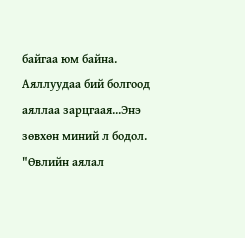байгаа юм байна. Аяллуудаа бий болгоод аяллаа зарцгаая...Энэ зөвхөн миний л бодол.
"Өвлийн аялал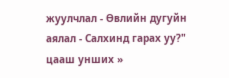жуулчлал - Өвлийн дугуйн аялал - Салхинд гарах уу?" цааш унших »